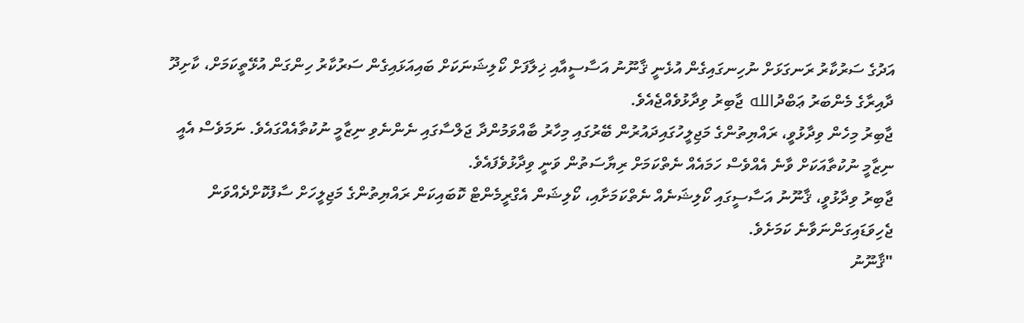އަދުގެ ސަރުކާރު ރަނގަޅަށް ނުހިނގައިގެން އުޅެނީ ޤާނޫނު އަސާސީއާއި ޚިލާފަށް ކޯލިޝަނަކަށް ބައިއަޅައިގެން ސަރުކާރު ހިންގަން އުޅޭތީކަމަށް، ކާށިދޫ ދާއިރާގެ މެންބަރު ޢަބްދުالله ޖާބިރު ވިދާޅުވެއްޖެއެވެ.
ޖާބިރު މިހެން ވިދާޅުވީ، ރައްޔިތުންގެ މަޖިލީހުގައިދައުރުން ބޭރުގައި މިހާރު ބާއްވަމުންދާ ޖަލްސާގައި ނެންނެވި ނިޒާމީ ނުކުތާއެއްގައެވެ. ނަމަވެސް އެއީ ނިޒާމީ ނުކުތާއަކަށް ވާނެ އެއްވެސް ހަމައެއް ނެތްކަމަށް ރިޔާސަތުން ވަނީ ވިދާޅުވެފައެވެ.
ޖާބިރު ވިދާޅުވީ، ޤާނޫނު އަސާސީގައި ކޯލިޝަނެއް ނެތްކަމަށާއި، ކޯލިޝަން އެގްރީމެންޓް ކޮބައިކަން ރައްޔިތުންގެ މަޖިލީހަށް ސާފުކޮށްދެއްވަން ޖެހިވަޑައިގަންނަވާނެ ކަމަށެވެ.
"ޤާނޫނު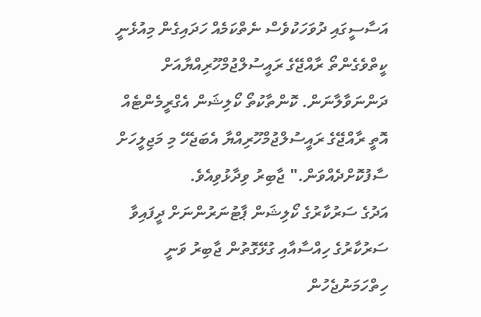އަސާސީގައި ދުވަހަކުވެސް ނެތްކަމެއް ހަދައިގެން މިއުޅެނީ ކީތްވެގެންތޯ ރާއްޖޭގެ ރައީސުލްޖުމްހޫރިއްޔާއަށް ދަންނަވާލާނަން. ކޮންތާކުތޯ ކޯލިޝަން އެގްރީމެންޓެއް އޮތީ ރާއްޖޭގެ ރައީސުލްޖުމްހޫރިއްޔާ އެބަޖެހޭ މި މަޖިލީހަށް ސާފުކޮށްދެއްވަން." ޖާބިރު ވިދާޅުވިއެވެ.
އަދުގެ ސަރުކާރުގެ ކޯލިޝަން ޕާޓުނަރުންނަށް ދީފައިވާ ސަރުކާރުގެ ހިއްސާއާއި ގުޅޭގޮތުން ޖާބިރު ވަނީ ހިތްހަމަނުޖެހުން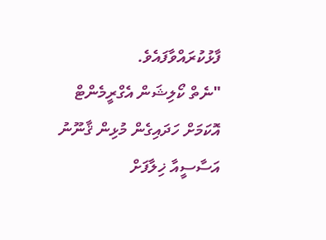ފާޅުކުރައްވާފައެވެ.
"ނެތް ކޯލިޝަން އެގްރީމެންޓް އޮކަމަށް ހަދައިގެން މުޅިން ޤާނޫނު އަސާސީއާ ޚިލާފަށް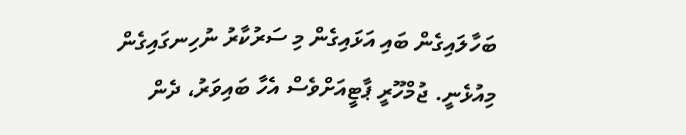ބަހާލައިގެން ބައި އަޅައިގެން މި ސަރުކާރު ނުހިނގައިގެން މިއުޅެނީ. ޖުމްހޫރީ ޕާޓީއަށްވެސް އެހާ ބައިވަރު، ދެން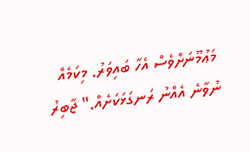މަޢުމޫނަށްވެސް އެހާ ބައިވަރު. މިކަމެއް ނުވާނެ އެއްނު ރަނގަޅަކަށެއް." ޖާބިރު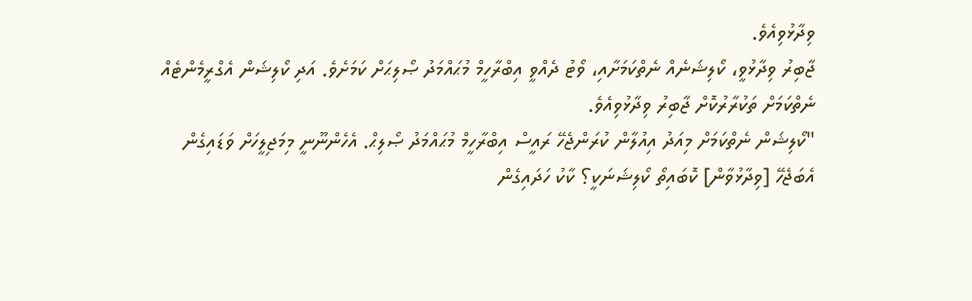ވިދާޅުވިއެވެ.
ޖާބިރު ވިދާޅުވީ، ކޯލިޝަނެއް ނެތްކަމަށާއި، ވޯޓު ދެއްވީ އިބްރާހީމް މުޙައްމަދު ޞޯލިޙަށް ކަމަށެވެ. އަދި ކޯލިޝަން އެގްރީމެންޓެއް ނެތްކަމަށް ތަކުރާރުކޮށް ޖާބިރު ވިދާޅުވިއެވެ.
"ކޯލިޝަން ނެތްކަމަށް މިއަދު އިއުލާން ކުރަންޖެހޭ ރައީސް އިބްރާހީމް މުޙައްމަދު ޞޯލިޙް. އެހެންނޫނީ މިމަޖިލީހަށް ވަޑައިގެން އެބަޖެހޭ [ވިދާޅުވާން] ކޮބައިތޯ ކޯލިޝަނަކީ؟ ކާކު ހަދައިގެން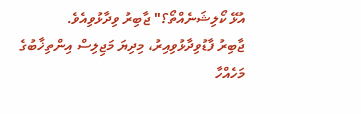އުޅޭ ކޯލިޝަނެއްތޯ؟" ޖާބިރު ވިދާޅުވިއެވެ.
ޖާބިރު ފާޑުވިދާޅުވިއިރު، މިދިޔަ މަޖިލިސް އިންތިޚާބުގެ މަހެއްހާ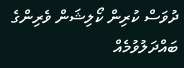ދުވަސް ކުރިން ކޯލިޝަން ވެރިންގެ ބައްދަލުވުމެއް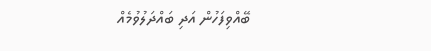ބޭއްވިފަހުން އަދި ބައްދަލުވުމެއް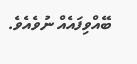ބޭއްވިފައެއް ނުވެއެވެ.